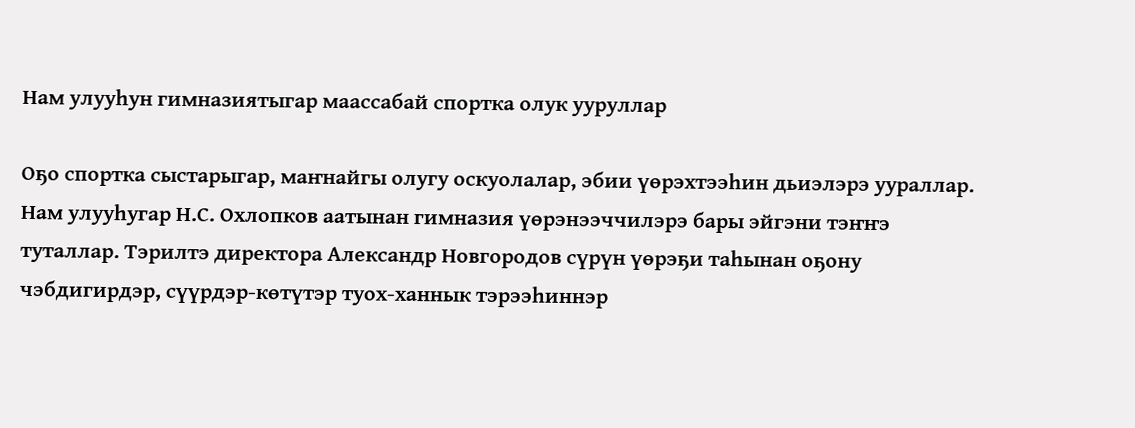Нам улууһун гимназиятыгар маассабай спортка олук ууруллар

Оҕо спортка сыстарыгар, маҥнайгы олугу оскуолалар, эбии үөрэхтээһин дьиэлэрэ уураллар. Нам улууһугар Н.С. Охлопков аатынан гимназия үөрэнээччилэрэ бары эйгэни тэҥҥэ туталлар. Тэрилтэ директора Александр Новгородов сүрүн үөрэҕи таһынан оҕону чэбдигирдэр, сүүрдэр-көтүтэр туох-ханнык тэрээһиннэр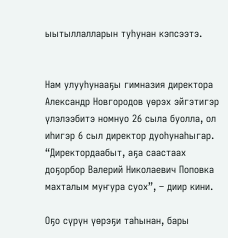ыытыллалларын туһунан кэпсээтэ.


Нам улууһунааҕы гимназия директора Александр Новгородов үөрэх эйгэтигэр үлэлээбитэ номнуо 26 сыла буолла, ол иһигэр 6 сыл директор дуоһунаһыгар. “Директордаабыт, аҕа саастаах доҕорбор Валерий Николаевич Поповка махталым муҥура суох”, – диир кини.

Оҕо сүрүн үөрэҕи таһынан, бары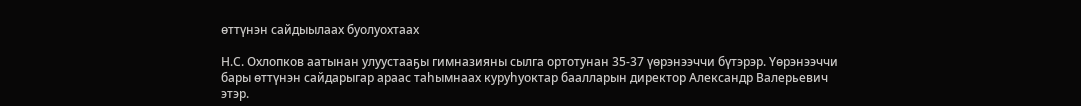өттүнэн сайдыылаах буолуохтаах

Н.С. Охлопков аатынан улуустааҕы гимназияны сылга ортотунан 35-37 үөрэнээччи бүтэрэр. Үөрэнээччи бары өттүнэн сайдарыгар араас таһымнаах куруһуоктар баалларын директор Александр Валерьевич этэр.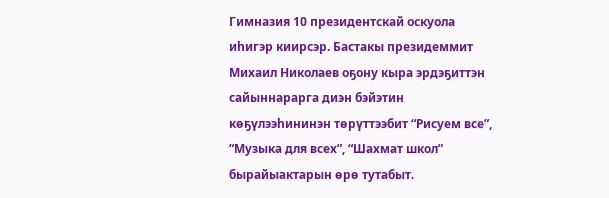Гимназия 10 президентскай оскуола иһигэр киирсэр. Бастакы президеммит Михаил Николаев оҕону кыра эрдэҕиттэн сайыннарарга диэн бэйэтин көҕүлээһининэн төрүттээбит “Рисуем все”, “Музыка для всех”, “Шахмат школ” бырайыактарын өрө тутабыт.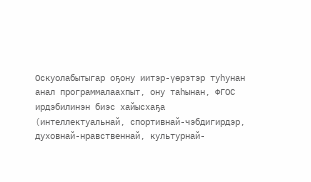Оскуолабытыгар оҕону иитэр-үөрэтэр туһунан анал программалаахпыт, ону таһынан, ФГОС ирдэбилинэн биэс хайысхаҕа (интеллектуальнай, спортивнай-чэбдигирдэр, духовнай-нравственнай, культурнай-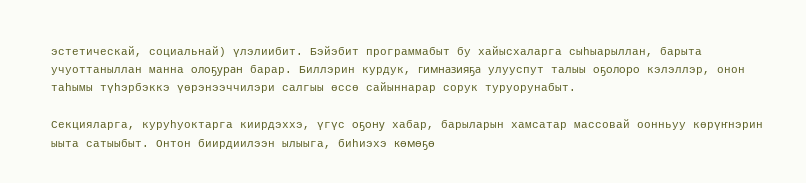эстетическай, социальнай) үлэлиибит. Бэйэбит программабыт бу хайысхаларга сыһыарыллан, барыта учуоттаныллан манна олоҕуран барар. Биллэрин курдук, гимназияҕа улууспут талыы оҕолоро кэлэллэр, онон таһымы түһэрбэккэ үөрэнээччилэри салгыы өссө сайыннарар сорук туруорунабыт.

Секцияларга, куруһуоктарга киирдэххэ, үгүс оҕону хабар, барыларын хамсатар массовай оонньуу көрүҥнэрин ыыта сатыыбыт. Онтон биирдиилээн ылыыга, биһиэхэ көмөҕө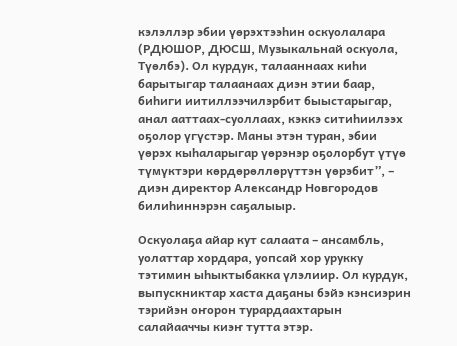кэлэллэр эбии үөрэхтээһин оскуолалара (РДЮШОР, ДЮСШ, Музыкальнай оскуола, Түөлбэ). Ол курдук, талааннаах киһи барытыгар талаанаах диэн этии баар, биһиги иитиллээчилэрбит быыстарыгар, анал ааттаах-суоллаах, кэккэ ситиһиилээх оҕолор үгүстэр. Маны этэн туран, эбии үөрэх кыһаларыгар үөрэнэр оҕолорбут үтүө түмүктэри көрдөрөллөрүттэн үөрэбит”, – диэн директор Александр Новгородов билиһиннэрэн саҕалыыр.

Оскуолаҕа айар кут салаата – ансамбль, уолаттар хордара, уопсай хор урукку тэтимин ыһыктыбакка үлэлиир. Ол курдук, выпускниктар хаста даҕаны бэйэ кэнсиэрин тэрийэн оҥорон турардаахтарын салайааччы киэҥ тутта этэр.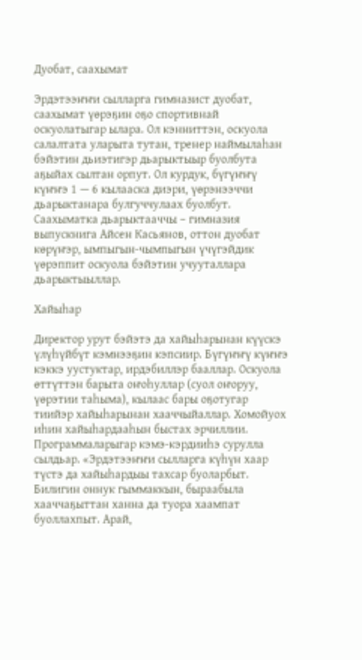Дуобат, саахымат

Эрдэтээҥҥи сылларга гимназист дуобат, саахымат үөрэҕин оҕо спортивнай оскуолатыгар ылара. Ол кэнниттэн, оскуола салалтата уларыта тутан, тренер наймылаһан бэйэтин дьиэтигэр дьарыктыыр буолбута аҕыйах сылтан орпут. Ол курдук, бүгүҥҥү күҥҥэ 1 — 6 кылааска диэри, үөрэнээччи дьарыктанара булгуччулаах буолбут. Саахыматка дьарыктааччы – гимназия выпускнига Айсен Касьянов, оттон дуобат көрүҥэр, ымпыгын-чымпыгын үчүгэйдик үөрэппит оскуола бэйэтин учууталлара дьарыктыыллар.

Хайыһар

Директор урут бэйэтэ да хайыһарынан күүскэ үлүһүйбүт кэмнээҕин кэпсиир. Бүгүҥҥү күҥҥэ кэккэ уустуктар, ирдэбиллэр бааллар. Оскуола өттүттэн барыта оҥоһуллар (суол оҥоруу, үөрэтии таһыма), кылаас бары оҕотугар тиийэр хайыһарынан хааччыйаллар. Хомойуох иһин хайыһардааһын быстах эрчиллии. Программаларыгар кэмэ-кэрдииһэ сурулла сылдьар. «Эрдэтээҥҥи сылларга күһүн хаар түстэ да хайыһардыы тахсар буоларбыт. Билигин оннук гыммаккын, быраабыла хааччаҕыттан ханна да туора хаампат буоллахпыт. Арай,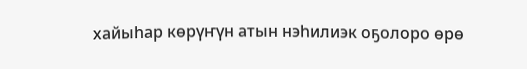хайыһар көрүҥүн атын нэһилиэк оҕолоро өрө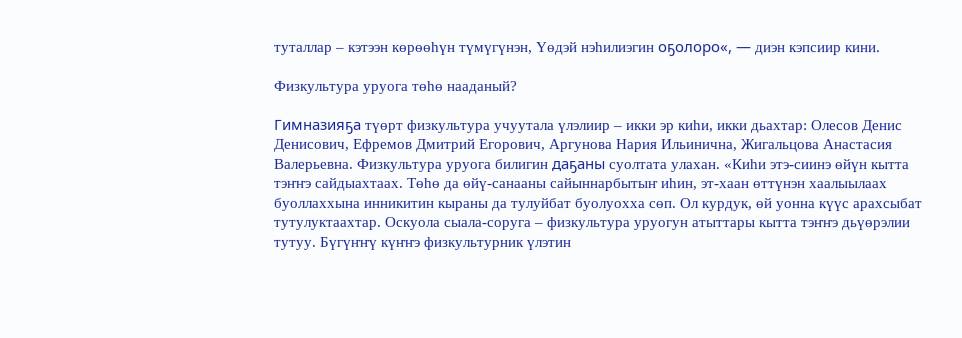туталлар – кэтээн көрөөһүн түмүгүнэн, Үөдэй нэһилиэгин оҕолоро«, — диэн кэпсиир кини.

Физкультура уруога төһө нааданый?

Гимназияҕа түөрт физкультура учуутала үлэлиир – икки эр киһи, икки дьахтар: Олесов Денис Денисович, Ефремов Дмитрий Егорович, Аргунова Нария Ильинична, Жигальцова Анастасия Валерьевна. Физкультура уруога билигин даҕаны суолтата улахан. «Киһи этэ-сиинэ өйүн кытта тэҥҥэ сайдыахтаах. Төһө да өйү-санааны сайыннарбытыҥ иһин, эт-хаан өттүнэн хаалыылаах буоллаххына инникитин кыраны да тулуйбат буолуохха сөп. Ол курдук, өй уонна күүс арахсыбат тутулуктаахтар. Оскуола сыала-соруга – физкультура уруогун атыттары кытта тэҥҥэ дьүөрэлии тутуу. Бүгүҥҥү күҥҥэ физкультурник үлэтин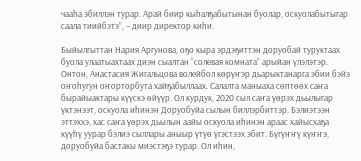чааһа эбиллэн турар. Арай биир кыһалҕабытынан буолар, оскуолабытыгар саала тиийбэтэ”, – диир директор киһи.

Быйылгыттан Нария Аргунова, оҕо кыра эрдэҕиттэн доруобай туруктаах буола улаатыахтаах диэн сыалтан “солевая комната” арыйан үлэлэтэр. Онтон, Анастасия Жигальцова волейбол көрүҥэр дьарыктанарга эбии бэйэ оҥоһугун оҥорторбута хайҕабыллаах. Салалта маныаха сөптөөх саҥа бырайыактары күүскэ өйүүр. Ол курдук, 2020 сыл саҥа үөрэх дьылыгар үктэнээт, оскуола иһинэн Доруобуйа сылын биллэрбиттэр. Бэлиэтээн эттэххэ, хас саҥа үөрэх дьылын аайы оскуола иһинэн араас хайысхаҕа күүһү уурар бэлиэ сыллары аныыр үтүө үгэстээх эбит. Бүгүҥҥү күҥҥэ, доруобуйа бастакы миэстэҕэ турар. Ол иһин,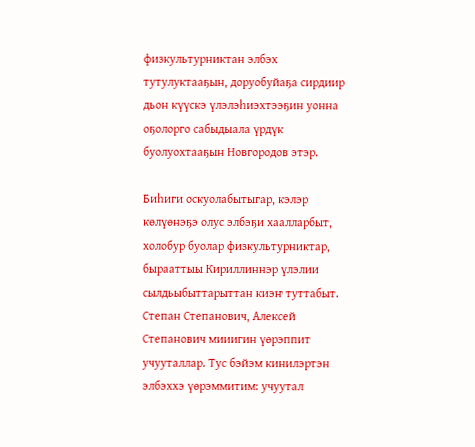физкультурниктан элбэх тутулуктааҕын, доруобуйаҕа сирдиир дьон күүскэ үлэлэһиэхтээҕин уонна оҕолорго сабыдыала үрдүк буолуохтааҕын Новгородов этэр.

Биһиги оскуолабытыгар, кэлэр көлүөнэҕэ олус элбэҕи хаалларбыт, холобур буолар физкультурниктар, бырааттыы Кириллиннэр үлэлии сылдьыбыттарыттан киэҥ туттабыт. Степан Степанович, Алексей Степанович мииигин үөрэппит учууталлар. Тус бэйэм кинилэртэн элбэххэ үөрэммитим: учуутал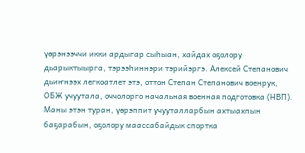үөрэнээччи икки ардыгар сыһыан, хайдах оҕолору дьарыктыырга, тэрээһиннэри тэрийэргэ. Алексей Степанович дьиҥнээх легкоатлет этэ, оттон Степан Степанович военрук, ОБЖ учуутала, оччолорго начальная военная подготовка (НВП). Маны этэн туран, үөрэппит учууталларбын ахтыахпын баҕарабын, оҕолору маассабайдык спортка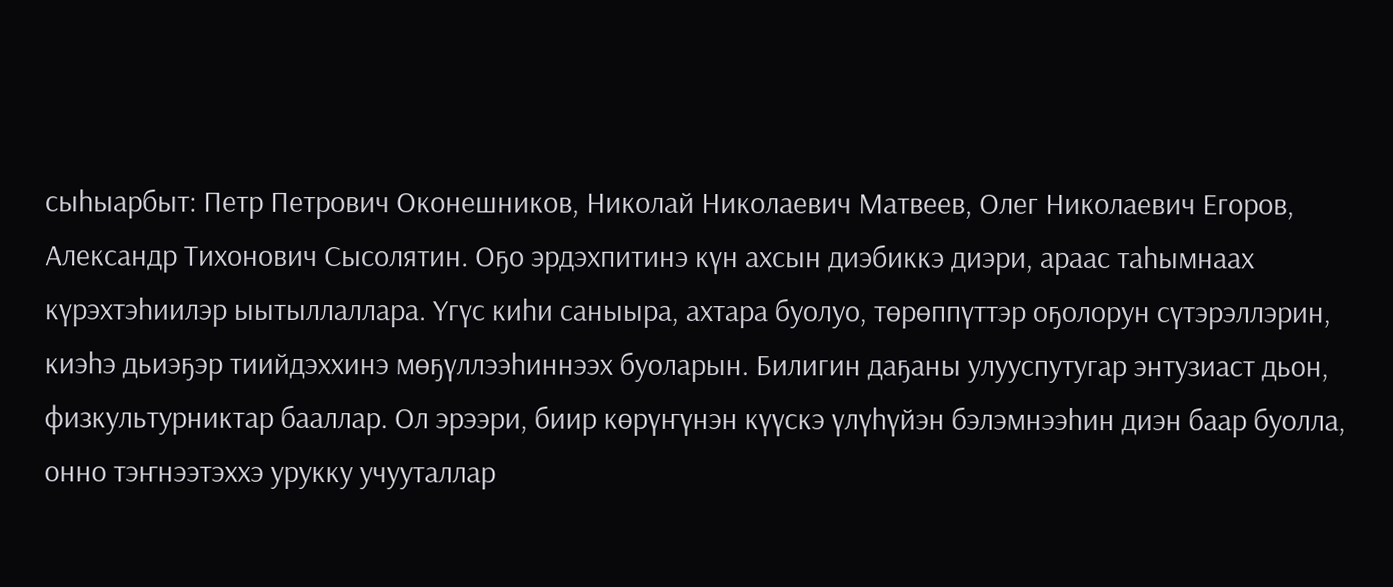сыһыарбыт: Петр Петрович Оконешников, Николай Николаевич Матвеев, Олег Николаевич Егоров, Александр Тихонович Сысолятин. Оҕо эрдэхпитинэ күн ахсын диэбиккэ диэри, араас таһымнаах күрэхтэһиилэр ыытыллаллара. Үгүс киһи саныыра, ахтара буолуо, төрөппүттэр оҕолорун сүтэрэллэрин, киэһэ дьиэҕэр тиийдэххинэ мөҕүллээһиннээх буоларын. Билигин даҕаны улууспутугар энтузиаст дьон, физкультурниктар бааллар. Ол эрээри, биир көрүҥүнэн күүскэ үлүһүйэн бэлэмнээһин диэн баар буолла, онно тэҥнээтэххэ урукку учууталлар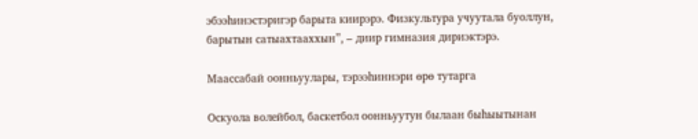эбээһинэстэригэр барыта киирэрэ. Физкультура учуутала буоллун, барытын сатыахтааххын”, – диир гимназия дириэктэрэ.

Маассабай оонньуулары, тэрээһиннэри өрө тутарга

Оскуола волейбол, баскетбол оонньуутун былаан быһыытынан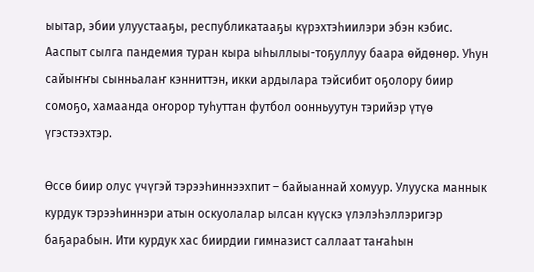ыытар, эбии улуустааҕы, республикатааҕы күрэхтэһиилэри эбэн кэбис. Ааспыт сылга пандемия туран кыра ыһыллыы-тоҕуллуу баара өйдөнөр. Уһун сайыҥҥы сынньалаҥ кэнниттэн, икки ардылара тэйсибит оҕолору биир сомоҕо, хамаанда оҥорор туһуттан футбол оонньуутун тэрийэр үтүө үгэстээхтэр.

Өссө биир олус үчүгэй тэрээһиннээхпит – байыаннай хомуур. Улууска маннык курдук тэрээһиннэри атын оскуолалар ылсан күүскэ үлэлэһэллэригэр баҕарабын. Ити курдук хас биирдии гимназист саллаат таҥаһын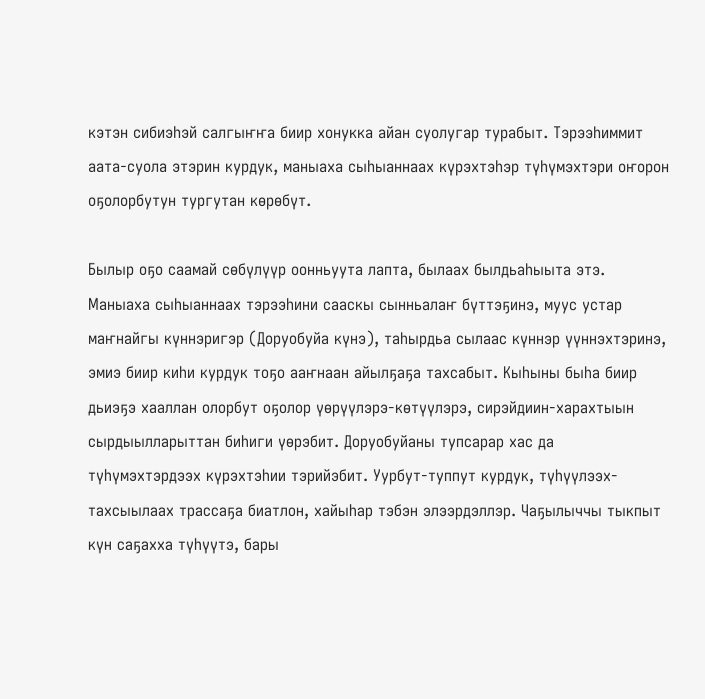кэтэн сибиэһэй салгыҥҥа биир хонукка айан суолугар турабыт. Тэрээһиммит аата-суола этэрин курдук, маныаха сыһыаннаах күрэхтэһэр түһүмэхтэри оҥорон оҕолорбутун тургутан көрөбүт.

Былыр оҕо саамай сөбүлүүр оонньуута лапта, былаах былдьаһыыта этэ. Маныаха сыһыаннаах тэрээһини сааскы сынньалаҥ бүттэҕинэ, муус устар маҥнайгы күннэригэр (Доруобуйа күнэ), таһырдьа сылаас күннэр үүннэхтэринэ, эмиэ биир киһи курдук тоҕо ааҥнаан айылҕаҕа тахсабыт. Кыһыны быһа биир дьиэҕэ хааллан олорбут оҕолор үөрүүлэрэ-көтүүлэрэ, сирэйдиин-харахтыын сырдыылларыттан биһиги үөрэбит. Доруобуйаны тупсарар хас да түһүмэхтэрдээх күрэхтэһии тэрийэбит. Уурбут-туппут курдук, түһүүлээх-тахсыылаах трассаҕа биатлон, хайыһар тэбэн элээрдэллэр. Чаҕылыччы тыкпыт күн саҕахха түһүүтэ, бары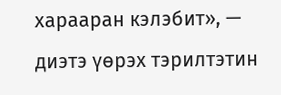харааран кэлэбит», — диэтэ үөрэх тэрилтэтин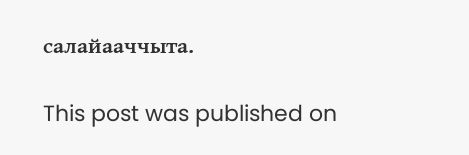салайааччыта.

This post was published on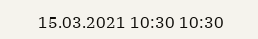15.03.2021 10:30 10:30